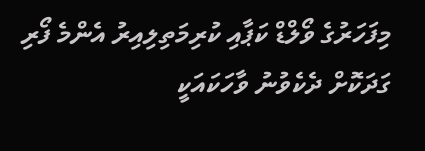މިފަހަރުގެ ވޯލްޑް ކަޕާއި ކުރިމަތިލިއިރު އެންމެ ފޯރި ގަދަކޮށް ދެކެވުނު ވާހަކައަކީ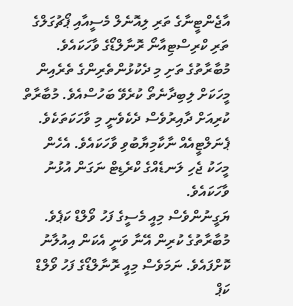އާޖެންޓީނާގެ ތަރި ލިއޮނެލް މެސީއާއި ޕޯޗުގަލްގެ ތަރި ކްރިސްޓިއާނޯ ރޮނާލްޑޯގެ ވާހަކައެވެ. މުބާރާތުގެ ތަށި މި ދެކުޅުންތެރިންގެ ތެރެއިން މީހަކަށް ލިބިދާނެތޯ ކުރެވޭ ބަހުސްއެވެ. މުބާރާތް ކުރިއަށް ދާއިރުވެސް ދެކެވެނީ މި ވާހަކަތަކެވެ. ޕެނަލްޓީއެއް ނާކާމިޔާބުވި ވާހަކައެވެ. އެހެން މީހަކު ޖެހި ލަނޑެއްގެ ކްރެޑިޓް ނަގަން އުޅުނު ވާހަކައެވެ.
ޔަގީނުންވެސް މިއީ މެސީގެ ފަހު ވޯލްޑް ކަޕެވެ. މުބާރާތުގެ ކުރިން އޭނާ ވަނީ އެކަން އިއުލާނު ކޮށްފައެވެ. ނަމަވެސް މިއީ ރޮނާލްޑޯގެ ފަހު ވޯލްޑް ކަޕް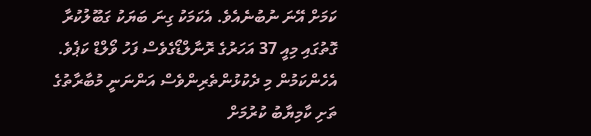ކަމަށް އޭނަ ނުބުނެއެވެ. އެކަމަކު ގިނަ ބަޔަކު ގަބޫލުކުރާ ގޮތުގައި މިއީ 37 އަހަރުގެ ރޮނާލްޑޯގެވެސް ފަހު ވޯލްޑް ކަޕެވެ. އެހެންކަމުން މި ދެކުޅުންތެރިންވެސް އަންނަނީ މުބާރާތުގެ ތަށި ކާމިޔާބު ކުރުމަށް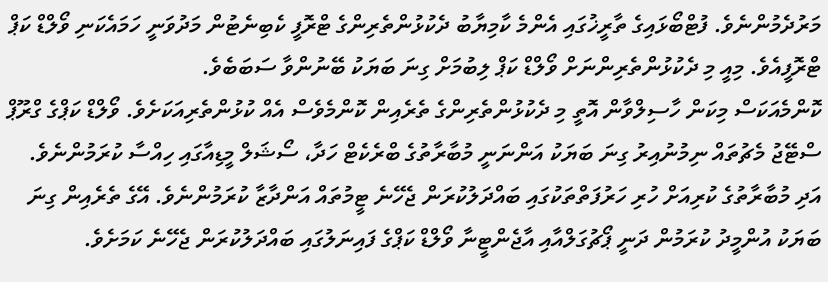މަރުދެމުންނެވެ. ފުޓްބޯޅައިގެ ތާރީޚުގައި އެންމެ ކާމިޔާބު ދެކުޅުންތެރިންގެ ޓްރޮފީ ކެބިނެޓުން މަދުވަނީ ހަމައެކަނި ވޯލްޑް ކަޕް ޓްރޮފީއެވެ. މިއީ މި ދެކުޅުންތެރިންނަށް ވޯލްޑް ކަޕް ލިބުމަށް ގިނަ ބަޔަކު ބޭނުންވާ ސަބަބެވެ.
ކޮންމެއަކަސް މިކަން ހާސިލްވާން އޮތީ މި ދެކުޅުންތެރިންގެ ތެރެއިން ކޮންމެވެސް އެއް ކުޅުންތެރިއަކަށެވެ. ވޯލްޑް ކަޕްގެ ގްރޫޕް ސްޓޭޖު މެޗުތައް ނިމުނުއިރު ގިނަ ބަޔަކު އަންނަނީ މުބާރާތުގެ ބްރެކެޓް ހަދާ، ސޯޝަލް މީޑިއާގައި ހިއްސާ ކުރަމުންނެވެ. އަދި މުބާރާތުގެ ކުރިއަށް ހުރި ހަރުފަތްތަކުގައި ބައްދަލުކުރަން ޖެހޭނެ ޓީމުތައް އަންދާޒާ ކުރަމުންނެވެ. އޭގެ ތެރެއިން ގިނަ ބަޔަކު އުންމީދު ކުރަމުން ދަނީ ޕޯޗުގަލްއާއި އާޖެންޓީނާ ވޯލްޑް ކަޕްގެ ފައިނަލުގައި ބައްދަލުކުރަން ޖެހޭނެ ކަމަށެވެ.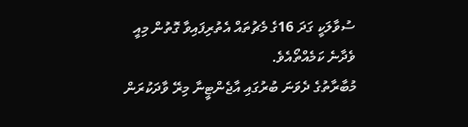ސުވާލަކީ ގަދަ 16ގެ މެޗުތައް އެތުރިފައިވާ ގޮތުން މިއީ ވެދާނެ ކަމެއްތޯއެވެ.
މުބާރާތުގެ ދެވަނަ ބުރުގައި އާޖެންޓީނާ މިރޭ ވާދަކުރަން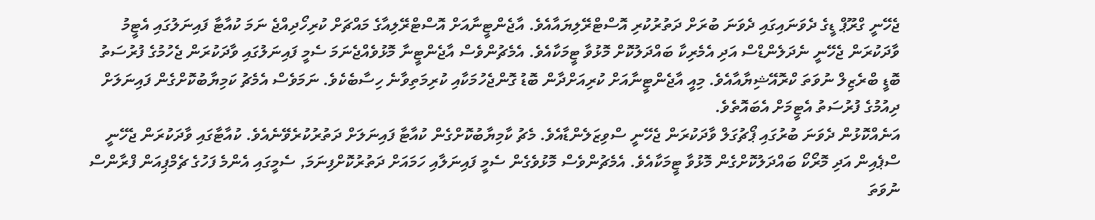ޖެހޭނީ ގްރޫޕް ޑީގެ ދެވަނައިގައި ދެވަނަ ބުރަށް ދަތުރުކުރި އޮސްޓްރޭލިޔައާއެވެ. އާޖެންޓީނާއަށް އޮސްޓްރޭލިއާގެ މައްޗަށް ކުރިހޯދިއްޖެ ނަމަ ކުއާޓާ ފައިނަލުގައި އެޓީމު ވާދަކުރަން ޖެހޭނީ ނެދަލެންޑްސް އަދި އެމެރިކާ ބައްދަލުކޮށް މޮޅުވާ ޓީމަކާއެވެ. އެމެޗުންވެސް އާޖެންޓީނާ މޮޅުވެއްޖެނަމަ ސެމީ ފައިނަލުގައި ވާދަކުރަން ޖެހުމުގެ ފުރުސަތު ބޮޑީ ބްރެޒިލް ނުވަތަ ކްރޮއޭޝިޔާއާއެވެ. މިއީ އާޖެންޓީނާއަށް ކުރިއަށްދާން ބޮޑު ގޮންޖެހުމަކާއި ކުރިމަތިވާނެ ހިސާބެކެވެ. ނަމަވެސް އެމެޗު ކަމިޔާބުކޮށްގެން ފައިނަލަށް ދިއުމުގެ ފުރުސަތު އެޓީމަށް އެބައޮތެވެ.
އަނެއްކޮޅުން ދެވަނަ ބުރުގައި ޕޯޗުގަލް ވާދަކުރަން ޖެހޭނީ ސްވިޒަލެންޑާއެވެ. މެޗު ކާމިޔާބުކޮށްގެން ކުއާޓާ ފައިނަލަށް ދަތުރުކުރެވޭނެއެވެ. ކުއާޓާގައި ވާދަކުރަން ޖެހޭނީ ސްޕެއިން އަދި މޮރޯކޯ ބައްދަލުކޮށްގެން މޮޅުވާ ޓީމަކާއެވެ. އެމެޗުންވެސް މޮޅުވެގެން ސެމީ ފައިނަލާއި ހަމައަށް ދަތުރުކޮށްފިނަމަ, ސެމީގައި އެންމެ ފަހުގެ ޗެމްޕިއަން ފްރާންސް ނުވަތަ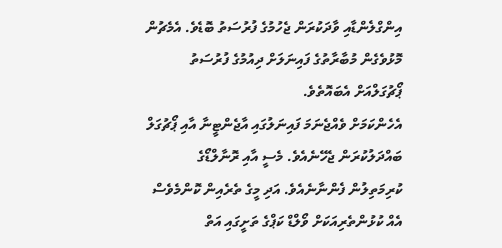އިންގްލެންޑާއި ވާދަކުރަން ޖެހުމުގެ ފުރުސަތު ބޮޑެވެ. އެމެޗުން މޮޅުވެގެން މުބާރާތުގެ ފައިނަލަށް ދިއުމުގެ ފުރުސަތު ޕޯޗުގަލްއަށް އެބައޮތެވެ.
އެހެންކަމަށް ވެއްޖެނަމަ ފައިނަލުގައި އާޖެންޓީނާ އާއި ޕޯޗުގަލް ބައްދަލުކުރަން ޖެހޭނެއެވެ. މެސީ އާއި ރޮނާލްޑޯގެ ކުރިމަތިލުން ފެންނާނެއެވެ. އަދި މީގެ ތެރެއިން ކޮންމެވެސް އެއް ކުޅުންތެރިއަކަށް ވޯލްޑް ކަޕްގެ ތަށީގައި އަތް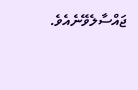ޖައްސާލެވޭނެއެވެ.